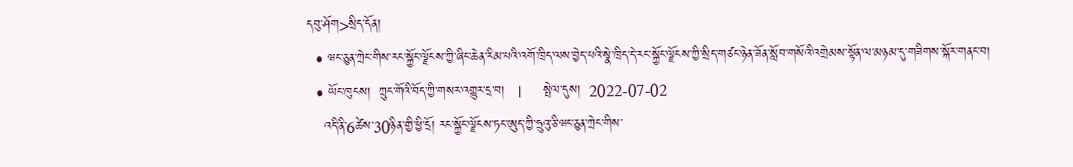དབུ་ཤོག>སྲིད་དོན།
  • ཝང་ཅུན་ཀྲེང་གིས་རང་སྐྱོང་ལྗོངས་ཀྱི་ཞིང་ཆེན་རིམ་པའི་འགོ་ཁྲིད་ལས་བྱེད་པའི་སྣེ་ཁྲིད་དེ་རང་སྐྱོང་ལྗོངས་ཀྱི་སྲིད་གཙང་ཉེན་ཟོན་སློབ་གསོའི་འགྲེམས་སྟོན་ལ་མཉམ་དུ་གཟིགས་སྐོར་གནང་བ།
  • ཡོང་ཁུངས།  ཀྲུང་གོའི་བོད་ཀྱི་གསར་འགྱུར་དྲ་བ།   |     སྤེལ་དུས།  2022-07-02
    འདི་ནི་6ཚེས་30ཉིན་གྱི་ཕྱི་དྲོ། རང་སྐྱོང་ལྗོངས་ཏང་ཨུད་ཀྱི་ཧྲུའུ་ཅི་ཝང་ཅུན་ཀྲེང་གིས་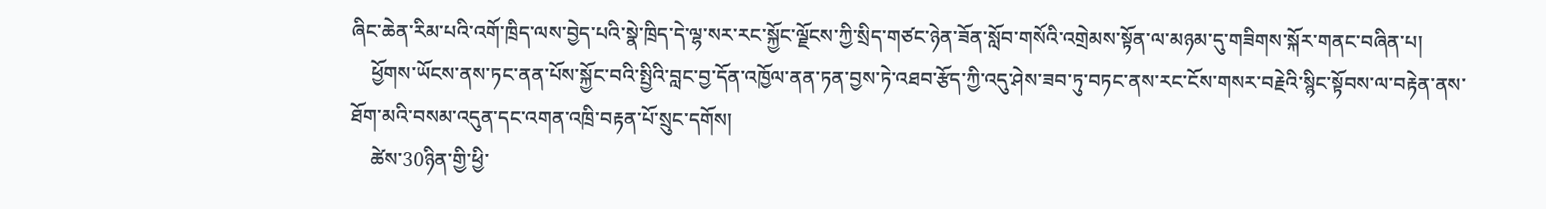ཞིང་ཆེན་རིམ་པའི་འགོ་ཁྲིད་ལས་བྱེད་པའི་སྣེ་ཁྲིད་དེ་ལྷ་སར་རང་སྐྱོང་ལྗོངས་ཀྱི་སྲིད་གཙང་ཉེན་ཟོན་སློབ་གསོའི་འགྲེམས་སྟོན་ལ་མཉམ་དུ་གཟིགས་སྐོར་གནང་བཞིན་པ།
    ཕྱོགས་ཡོངས་ནས་ཏང་ནན་པོས་སྐྱོང་བའི་སྤྱིའི་བླང་བྱ་དོན་འཁྱོལ་ནན་ཏན་བྱས་ཏེ་འཐབ་རྩོད་ཀྱི་འདུ་ཤེས་ཟབ་ཏུ་བཏང་ནས་རང་ངོས་གསར་བརྗེའི་སྙིང་སྟོབས་ལ་བརྟེན་ནས་ཐོག་མའི་བསམ་འདུན་དང་འགན་འཁྲི་བརྟན་པོ་སྲུང་དགོས།
    ཚེས་30ཉིན་གྱི་ཕྱི་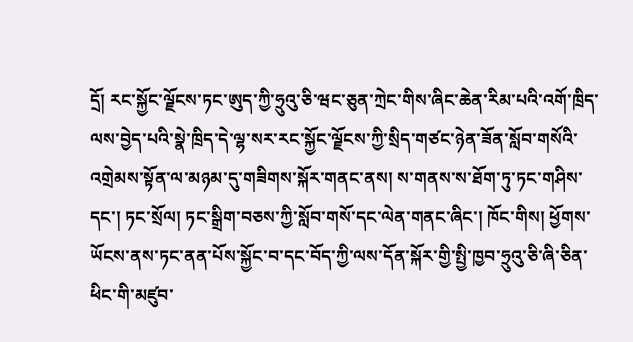དྲོ། རང་སྐྱོང་ལྗོངས་ཏང་ཨུད་ཀྱི་ཧྲུའུ་ཅི་ཝང་ཅུན་ཀྲེང་གིས་ཞིང་ཆེན་རིམ་པའི་འགོ་ཁྲིད་ལས་བྱེད་པའི་སྣེ་ཁྲིད་དེ་ལྷ་སར་རང་སྐྱོང་ལྗོངས་ཀྱི་སྲིད་གཙང་ཉེན་ཟོན་སློབ་གསོའི་འགྲེམས་སྟོན་ལ་མཉམ་དུ་གཟིགས་སྐོར་གནང་ནས། ས་གནས་ས་ཐོག་ཏུ་ཏང་གཤིས་དང་། ཏང་སྲོལ། ཏང་སྒྲིག་བཅས་ཀྱི་སློབ་གསོ་དང་ལེན་གནང་ཞིང་། ཁོང་གིས། ཕྱོགས་ཡོངས་ནས་ཏང་ནན་པོས་སྐྱོང་བ་དང་བོད་ཀྱི་ལས་དོན་སྐོར་གྱི་སྤྱི་ཁྱབ་ཧྲུའུ་ཅི་ཞི་ཅིན་ཕིང་གི་མཛུབ་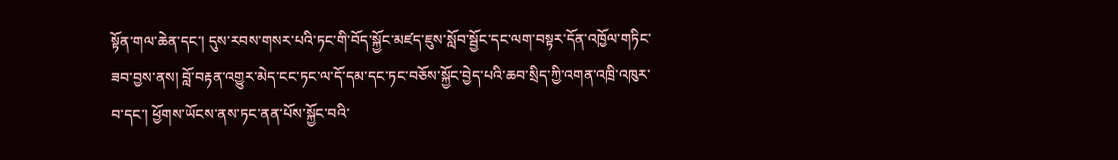སྟོན་གལ་ཆེན་དང་། དུས་རབས་གསར་པའི་ཏང་གི་བོད་སྐྱོང་མཛད་ཇུས་སློབ་སྦྱོང་དང་ལག་བསྟར་དོན་འཁྱོལ་གཏིང་ཟབ་བྱས་ནས། བློ་བརྟན་འགྱུར་མེད་ངང་ཏང་ལ་དོ་དམ་དང་ཏང་བཅོས་སྐྱོང་བྱེད་པའི་ཆབ་སྲིད་ཀྱི་འགན་འཁྲི་འཁུར་བ་དང་། ཕྱོགས་ཡོངས་ནས་ཏང་ནན་པོས་སྐྱོང་བའི་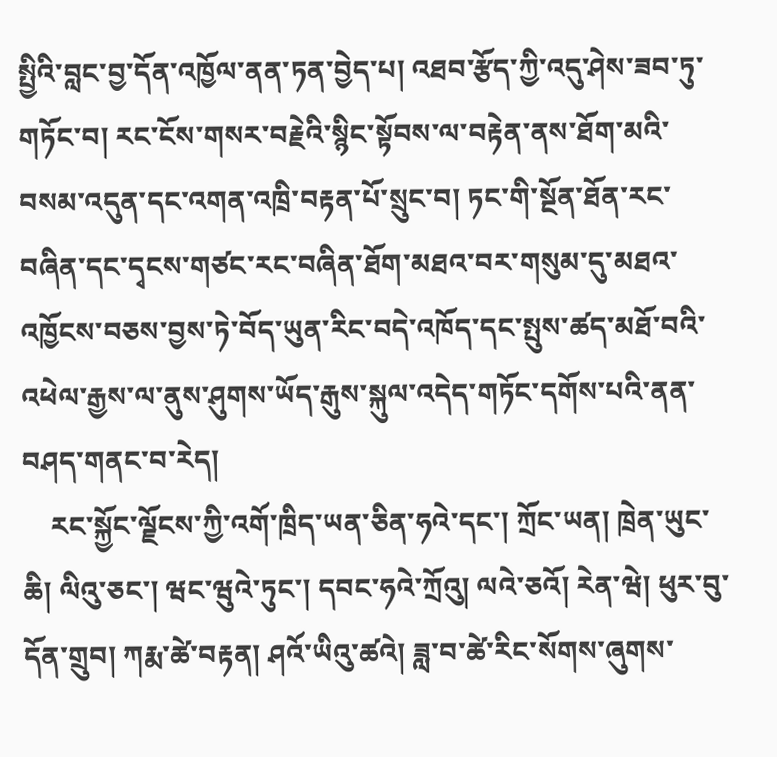སྤྱིའི་བླང་བྱ་དོན་འཁྱོལ་ནན་ཏན་བྱེད་པ། འཐབ་རྩོད་ཀྱི་འདུ་ཤེས་ཟབ་ཏུ་གཏོང་བ། རང་ངོས་གསར་བརྗེའི་སྙིང་སྟོབས་ལ་བརྟེན་ནས་ཐོག་མའི་བསམ་འདུན་དང་འགན་འཁྲི་བརྟན་པོ་སྲུང་བ། ཏང་གི་སྔོན་ཐོན་རང་བཞིན་དང་དྭངས་གཙང་རང་བཞིན་ཐོག་མཐའ་བར་གསུམ་དུ་མཐའ་འཁྱོངས་བཅས་བྱས་ཏེ་བོད་ཡུན་རིང་བདེ་འཁོད་དང་སྤུས་ཚད་མཐོ་བའི་འཕེལ་རྒྱས་ལ་ནུས་ཤུགས་ཡོད་རྒུས་སྐུལ་འདེད་གཏོང་དགོས་པའི་ནན་བཤད་གནང་བ་རེད།
    རང་སྐྱོང་ལྗོངས་ཀྱི་འགོ་ཁྲིད་ཡན་ཅིན་ཧའེ་དང་། ཀྲོང་ཡན། ཁྲེན་ཡུང་ཆི། ལིའུ་ཅང་། ཝང་ཝུའེ་ཏུང་། དབང་ཧའེ་ཀྲོའུ། ལའེ་ཅའོ། རེན་ཝེ། ཕུར་བུ་དོན་གྲུབ། ཀརྨ་ཚེ་བརྟན། ཤའོ་ཡིའུ་ཚའེ། ཟླ་བ་ཚེ་རིང་སོགས་ཞུགས་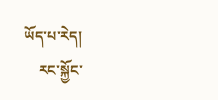ཡོད་པ་རེད།
    རང་སྐྱོང་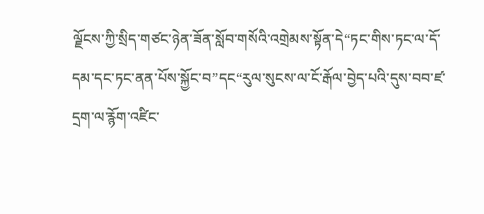ལྗོངས་ཀྱི་སྲིད་གཙང་ཉེན་ཟོན་སློབ་གསོའི་འགྲེམས་སྟོན་དེ“ཏང་གིས་ཏང་ལ་དོ་དམ་དང་ཏང་ནན་པོས་སྐྱོང་བ”དང“རུལ་སུངས་ལ་ངོ་རྒོལ་བྱེད་པའི་དུས་བབ་ཛ་དྲག་ལ་རྙོག་འཛིང་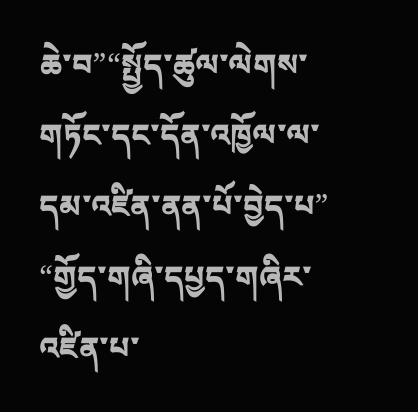ཆེ་བ”“སྤྱོད་ཚུལ་ལེགས་གཏོང་དང་དོན་འཁྱོལ་ལ་དམ་འཛིན་ནན་པོ་བྱེད་པ” “གྱོད་གཞི་དཔྱད་གཞིར་འཛིན་པ་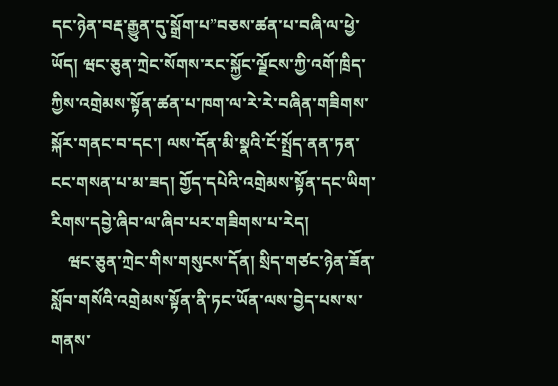དང་ཉེན་བརྡ་རྒྱུན་དུ་སྒྲོག་པ”བཅས་ཚན་པ་བཞི་ལ་ཕྱེ་ཡོད། ཝང་ཅུན་ཀྲེང་སོགས་རང་སྐྱོང་ལྗོངས་ཀྱི་འགོ་ཁྲིད་ཀྱིས་འགྲེམས་སྟོན་ཚན་པ་ཁག་ལ་རེ་རེ་བཞིན་གཟིགས་སྐོར་གནང་བ་དང་། ལས་དོན་མི་སྣའི་ངོ་སྤྲོད་ནན་ཏན་ངང་གསན་པ་མ་ཟད། གྱོད་དཔེའི་འགྲེམས་སྟོན་དང་ཡིག་རིགས་དབྱེ་ཞིབ་ལ་ཞིབ་པར་གཟིགས་པ་རེད།
    ཝང་ཅུན་ཀྲེང་གིས་གསུངས་དོན། སྲིད་གཙང་ཉེན་ཟོན་སློབ་གསོའི་འགྲེམས་སྟོན་ནི་ཏང་ཡོན་ལས་བྱེད་པས་ས་གནས་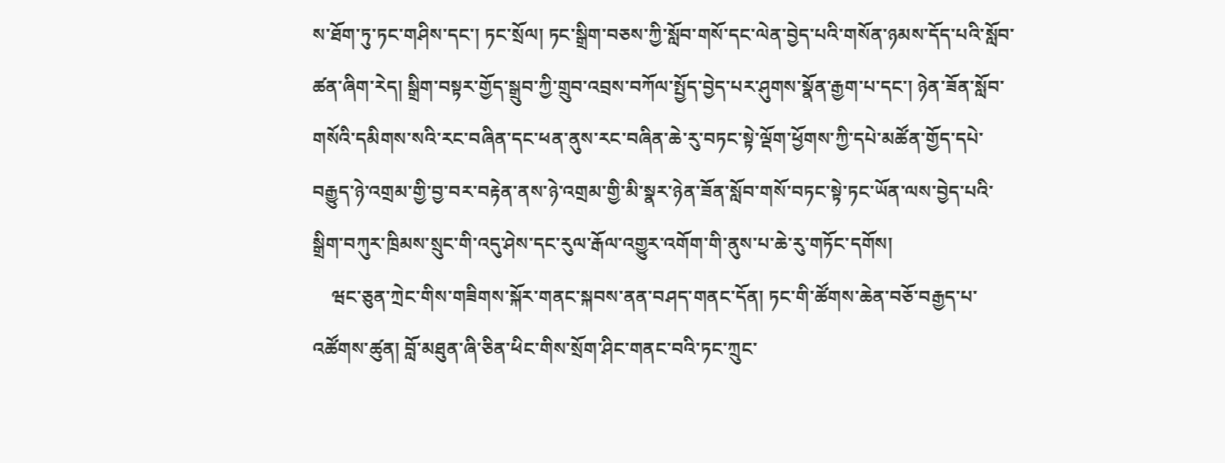ས་ཐོག་ཏུ་ཏང་གཤིས་དང་། ཏང་སྲོལ། ཏང་སྒྲིག་བཅས་ཀྱི་སློབ་གསོ་དང་ལེན་བྱེད་པའི་གསོན་ཉམས་དོད་པའི་སློབ་ཚན་ཞིག་རེད། སྒྲིག་བསྟར་གྱོད་སྒྲུབ་ཀྱི་གྲུབ་འབྲས་བཀོལ་སྤྱོད་བྱེད་པར་ཤུགས་སྣོན་རྒྱག་པ་དང་། ཉེན་ཟོན་སློབ་གསོའི་དམིགས་སའི་རང་བཞིན་དང་ཕན་ནུས་རང་བཞིན་ཆེ་རུ་བཏང་སྟེ་ལྡོག་ཕྱོགས་ཀྱི་དཔེ་མཚོན་གྱོད་དཔེ་བརྒྱུད་ཉེ་འགྲམ་གྱི་བྱ་བར་བརྟེན་ནས་ཉེ་འགྲམ་གྱི་མི་སྣར་ཉེན་ཟོན་སློབ་གསོ་བཏང་སྟེ་ཏང་ཡོན་ལས་བྱེད་པའི་སྒྲིག་བཀུར་ཁྲིམས་སྲུང་གི་འདུ་ཤེས་དང་རུལ་རྒོལ་འགྱུར་འགོག་གི་ནུས་པ་ཆེ་རུ་གཏོང་དགོས།
    ཝང་ཅུན་ཀྲེང་གིས་གཟིགས་སྐོར་གནང་སྐབས་ནན་བཤད་གནང་དོན། ཏང་གི་ཚོགས་ཆེན་བཅོ་བརྒྱད་པ་འཚོགས་ཚུན། བློ་མཐུན་ཞི་ཅིན་ཕིང་གིས་སྲོག་ཤིང་གནང་བའི་ཏང་ཀྲུང་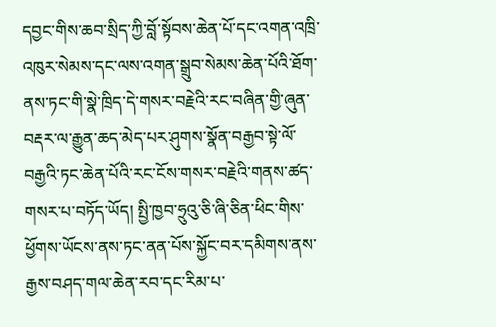དབྱང་གིས་ཆབ་སྲིད་ཀྱི་བློ་སྟོབས་ཆེན་པོ་དང་འགན་འཁྲི་འཁུར་སེམས་དང་ལས་འགན་སྒྲུབ་སེམས་ཆེན་པོའི་ཐོག་ནས་ཏང་གི་སྣེ་ཁྲིད་དེ་གསར་བརྗེའི་རང་བཞིན་གྱི་ཞུན་བརྡར་ལ་རྒྱུན་ཆད་མེད་པར་ཤུགས་སྣོན་བརྒྱབ་སྟེ་ལོ་བརྒྱའི་ཏང་ཆེན་པོའི་རང་ངོས་གསར་བརྗེའི་གནས་ཚད་གསར་པ་བཏོད་ཡོད། སྤྱི་ཁྱབ་ཧྲུའུ་ཅི་ཞི་ཅིན་ཕིང་གིས་ཕྱོགས་ཡོངས་ནས་ཏང་ནན་པོས་སྐྱོང་བར་དམིགས་ནས་རྒྱས་བཤད་གལ་ཆེན་རབ་དང་རིམ་པ་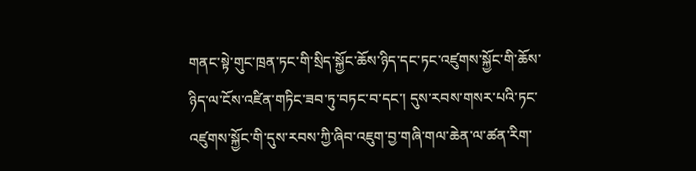གནང་སྟེ་གུང་ཁྲན་ཏང་གི་སྲིད་སྐྱོང་ཆོས་ཉིད་དང་ཏང་འཛུགས་སྐྱོང་གི་ཆོས་ཉིད་ལ་ངོས་འཛིན་གཏིང་ཟབ་ཏུ་བཏང་བ་དང་། དུས་རབས་གསར་པའི་ཏང་འཛུགས་སྐྱོང་གི་དུས་རབས་ཀྱི་ཞིབ་འཇུག་བྱ་གཞི་གལ་ཆེན་ལ་ཚན་རིག་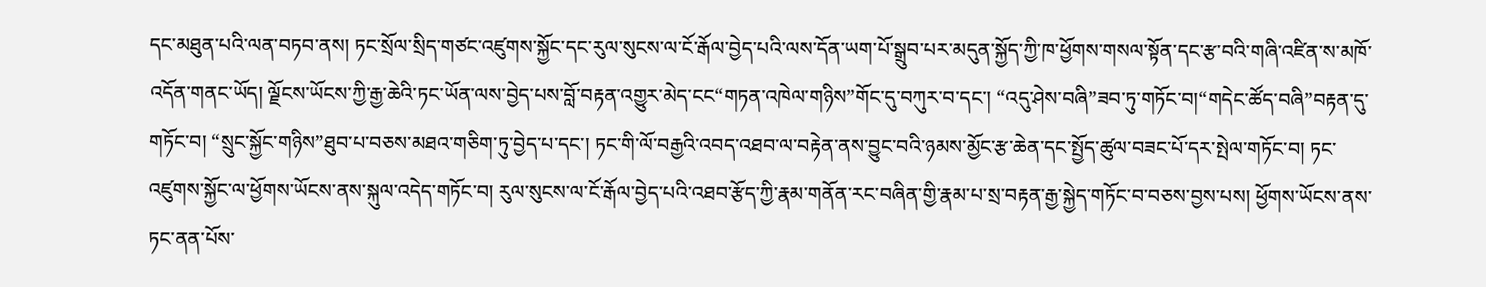དང་མཐུན་པའི་ལན་བཏབ་ནས། ཏང་སྲོལ་སྲིད་གཙང་འཛུགས་སྐྱོང་དང་རུལ་སུངས་ལ་ངོ་རྒོལ་བྱེད་པའི་ལས་དོན་ཡག་པོ་སྒྲུབ་པར་མདུན་སྐྱོད་ཀྱི་ཁ་ཕྱོགས་གསལ་སྟོན་དང་རྩ་བའི་གཞི་འཛིན་ས་མཁོ་འདོན་གནང་ཡོད། ལྗོངས་ཡོངས་ཀྱི་རྒྱ་ཆེའི་ཏང་ཡོན་ལས་བྱེད་པས་བློ་བརྟན་འགྱུར་མེད་ངང“གཏན་འཁེལ་གཉིས”གོང་དུ་བཀུར་བ་དང་། “འདུ་ཤེས་བཞི”ཟབ་ཏུ་གཏོང་བ།“གདེང་ཚོད་བཞི”བརྟན་དུ་གཏོང་བ། “སྲུང་སྐྱོང་གཉིས”ཐུབ་པ་བཅས་མཐའ་གཅིག་ཏུ་བྱེད་པ་དང་། ཏང་གི་ལོ་བརྒྱའི་འབད་འཐབ་ལ་བརྟེན་ནས་བྱུང་བའི་ཉམས་མྱོང་རྩ་ཆེན་དང་སྤྱོད་ཚུལ་བཟང་པོ་དར་སྤེལ་གཏོང་བ། ཏང་འཛུགས་སྐྱོང་ལ་ཕྱོགས་ཡོངས་ནས་སྐུལ་འདེད་གཏོང་བ། རུལ་སུངས་ལ་ངོ་རྒོལ་བྱེད་པའི་འཐབ་རྩོད་ཀྱི་རྣམ་གནོན་རང་བཞིན་གྱི་རྣམ་པ་སྲ་བརྟན་རྒྱ་སྐྱེད་གཏོང་བ་བཅས་བྱས་པས། ཕྱོགས་ཡོངས་ནས་ཏང་ནན་པོས་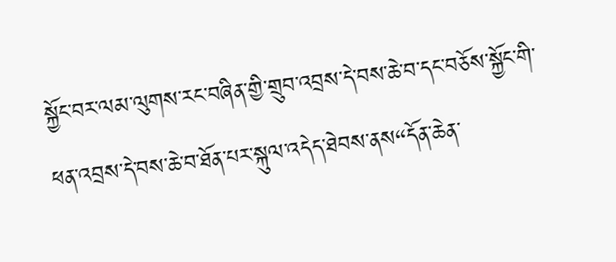སྐྱོང་བར་ལམ་ལུགས་རང་བཞིན་གྱི་གྲུབ་འབྲས་དེ་བས་ཆེ་བ་དང་བཅོས་སྐྱོང་གི་ཕན་འབྲས་དེ་བས་ཆེ་བ་ཐོན་པར་སྐུལ་འདེད་ཐེབས་ནས“དོན་ཆེན་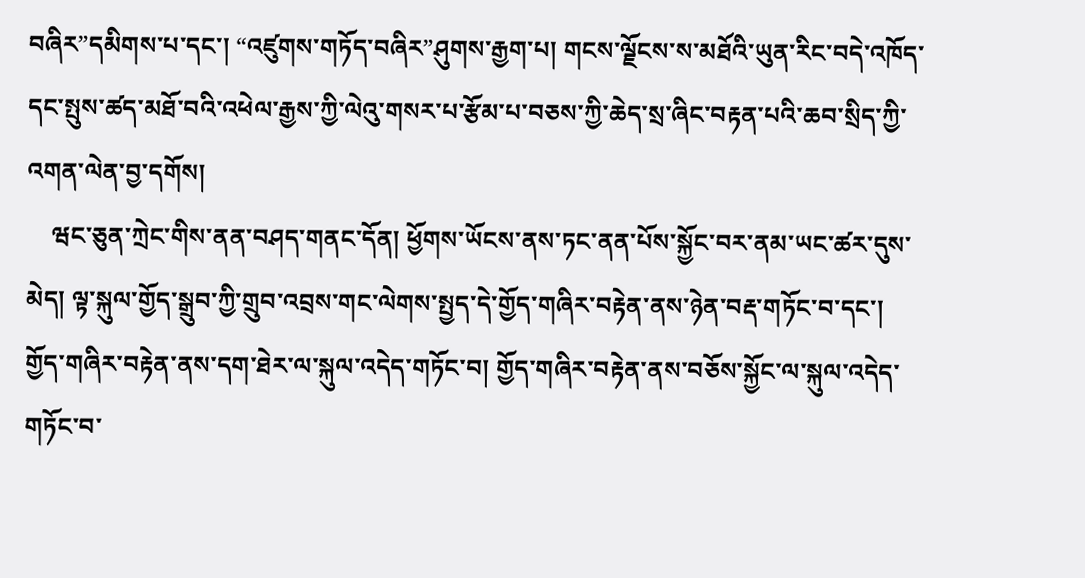བཞིར”དམིགས་པ་དང་། “འཛུགས་གཏོད་བཞིར”ཤུགས་རྒྱག་པ། གངས་ལྗོངས་ས་མཐོའི་ཡུན་རིང་བདེ་འཁོད་དང་སྤུས་ཚད་མཐོ་བའི་འཕེལ་རྒྱས་ཀྱི་ལེའུ་གསར་པ་རྩོམ་པ་བཅས་ཀྱི་ཆེད་སྲ་ཞིང་བརྟན་པའི་ཆབ་སྲིད་ཀྱི་འགན་ལེན་བྱ་དགོས།
    ཝང་ཅུན་ཀྲེང་གིས་ནན་བཤད་གནང་དོན། ཕྱོགས་ཡོངས་ནས་ཏང་ནན་པོས་སྐྱོང་བར་ནམ་ཡང་ཚར་དུས་མེད། ལྟ་སྐུལ་གྱོད་སྒྲུབ་ཀྱི་གྲུབ་འབྲས་གང་ལེགས་སྤྱད་དེ་གྱོད་གཞིར་བརྟེན་ནས་ཉེན་བརྡ་གཏོང་བ་དང་། གྱོད་གཞིར་བརྟེན་ནས་དག་ཐེར་ལ་སྐུལ་འདེད་གཏོང་བ། གྱོད་གཞིར་བརྟེན་ནས་བཅོས་སྐྱོང་ལ་སྐུལ་འདེད་གཏོང་བ་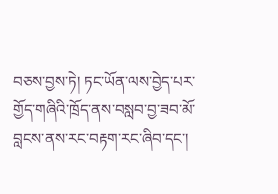བཅས་བྱས་ཏེ། ཏང་ཡོན་ལས་བྱེད་པར་གྱོད་གཞིའི་ཁྲོད་ནས་བསླབ་བྱ་ཟབ་མོ་བླངས་ནས་རང་བརྟག་རང་ཞིབ་དང་།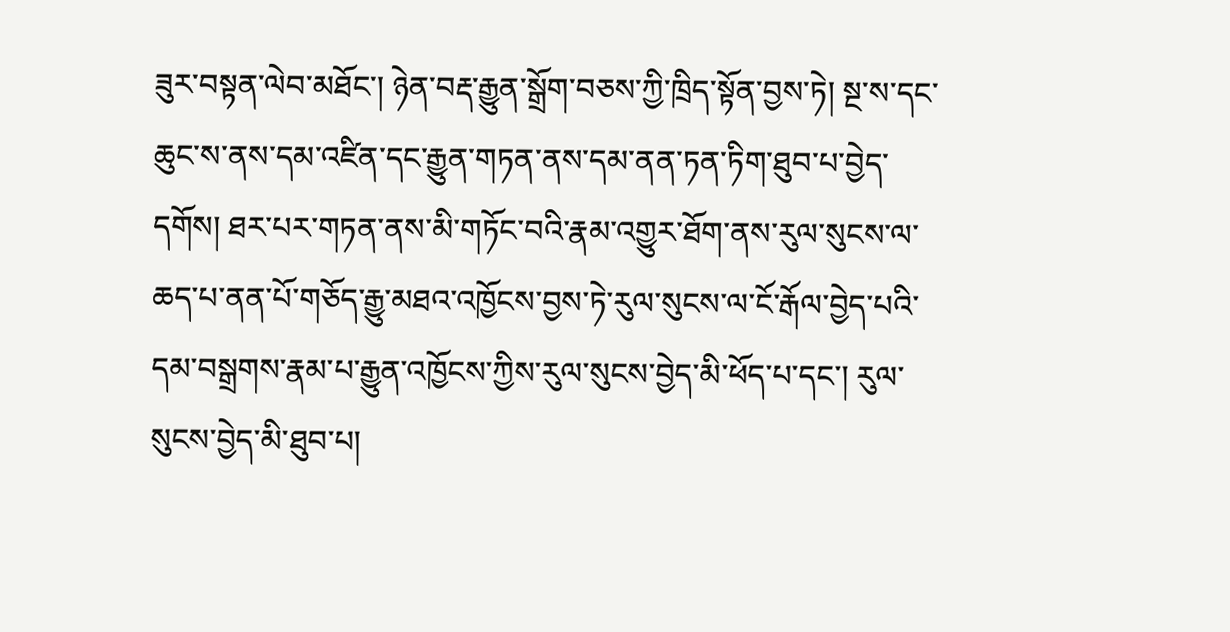ཟུར་བསྟན་ལེབ་མཐོང་། ཉེན་བརྡ་རྒྱུན་སྒྲོག་བཅས་ཀྱི་ཁྲིད་སྟོན་བྱས་ཏེ། སྔ་ས་དང་ཆུང་ས་ནས་དམ་འཛིན་དང་རྒྱུན་གཏན་ནས་དམ་ནན་ཏན་ཏིག་ཐུབ་པ་བྱེད་དགོས། ཐར་པར་གཏན་ནས་མི་གཏོང་བའི་རྣམ་འགྱུར་ཐོག་ནས་རུལ་སུངས་ལ་ཆད་པ་ནན་པོ་གཅོད་རྒྱུ་མཐའ་འཁྱོངས་བྱས་ཏེ་རུལ་སུངས་ལ་ངོ་རྒོལ་བྱེད་པའི་དམ་བསྒྲགས་རྣམ་པ་རྒྱུན་འཁྱོངས་ཀྱིས་རུལ་སུངས་བྱེད་མི་ཕོད་པ་དང་། རུལ་སུངས་བྱེད་མི་ཐུབ་པ།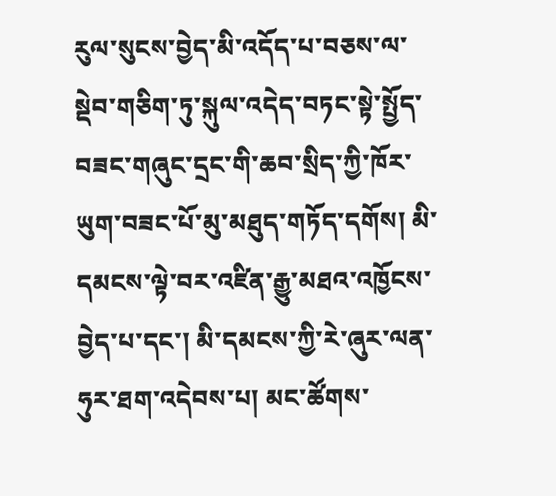རུལ་སུངས་བྱེད་མི་འདོད་པ་བཅས་ལ་སྡེབ་གཅིག་ཏུ་སྐུལ་འདེད་བཏང་སྟེ་སྤྱོད་བཟང་གཞུང་དྲང་གི་ཆབ་སྲིད་ཀྱི་ཁོར་ཡུག་བཟང་པོ་མུ་མཐུད་གཏོད་དགོས། མི་དམངས་ལྟེ་བར་འཛིན་རྒྱུ་མཐའ་འཁྱོངས་བྱེད་པ་དང་། མི་དམངས་ཀྱི་རེ་ཞུར་ལན་ཧུར་ཐག་འདེབས་པ། མང་ཚོགས་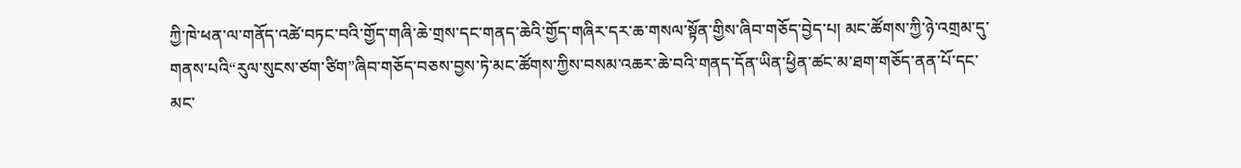ཀྱི་ཁེ་ཕན་ལ་གནོད་འཚེ་བཏང་བའི་གྱོད་གཞི་ཆེ་གྲས་དང་གནད་ཆེའི་གྱོད་གཞིར་དར་ཆ་གསལ་སྟོན་གྱིས་ཞིབ་གཅོད་བྱེད་པ། མང་ཚོགས་ཀྱི་ཉེ་འགྲམ་དུ་གནས་པའི“རུལ་སུངས་ཙག་ཙིག”ཞིབ་གཅོད་བཅས་བྱས་ཏེ་མང་ཚོགས་ཀྱིས་བསམ་འཆར་ཆེ་བའི་གནད་དོན་ཡིན་ཕྱིན་ཚང་མ་ཐག་གཅོད་ནན་པོ་དང་མང་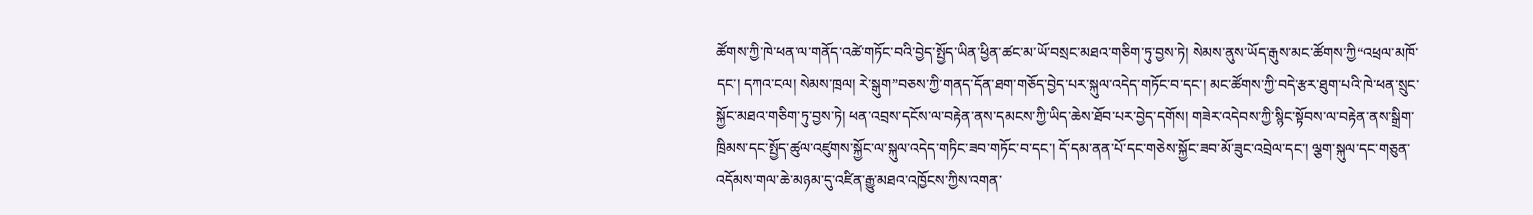ཚོགས་ཀྱི་ཁེ་ཕན་ལ་གནོད་འཚེ་གཏོང་བའི་བྱེད་སྤྱོད་ཡིན་ཕྱིན་ཚང་མ་ཡོ་བསྲང་མཐའ་གཅིག་ཏུ་བྱས་ཏེ། སེམས་ནུས་ཡོད་རྒུས་མང་ཚོགས་ཀྱི“འཕྲལ་མཁོ་དང་། དཀའ་ངལ། སེམས་ཁྲལ། རེ་སྒུག”བཅས་ཀྱི་གནད་དོན་ཐག་གཅོད་བྱེད་པར་སྐུལ་འདེད་གཏོང་བ་དང་། མང་ཚོགས་ཀྱི་བདེ་རྩར་ཐུག་པའི་ཁེ་ཕན་སྲུང་སྐྱོང་མཐའ་གཅིག་ཏུ་བྱས་ཏེ། ཕན་འབྲས་དངོས་ལ་བརྟེན་ནས་དམངས་ཀྱི་ཡིད་ཆེས་ཐོབ་པར་བྱེད་དགོས། གཟེར་འདེབས་ཀྱི་སྙིང་སྟོབས་ལ་བརྟེན་ནས་སྒྲིག་ཁྲིམས་དང་སྤྱོད་ཚུལ་འཛུགས་སྐྱོང་ལ་སྐུལ་འདེད་གཏིང་ཟབ་གཏོང་བ་དང་། དོ་དམ་ནན་པོ་དང་གཅེས་སྐྱོང་ཟབ་མོ་ཟུང་འབྲེལ་དང་། ལྕག་སྐུལ་དང་གཅུན་འདོམས་གལ་ཆེ་མཉམ་དུ་འཛིན་རྒྱུ་མཐའ་འཁྱོངས་ཀྱིས་འགན་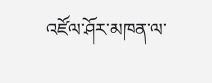འཛོལ་ཤོར་མཁན་ལ་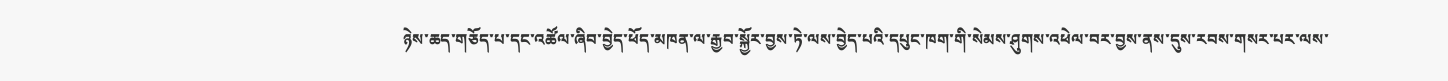ཉེས་ཆད་གཅོད་པ་དང་འཚོལ་ཞིབ་བྱེད་ཕོད་མཁན་ལ་རྒྱབ་སྐྱོར་བྱས་ཏེ་ལས་བྱེད་པའི་དཔུང་ཁག་གི་སེམས་ཤུགས་འཕེལ་བར་བྱས་ནས་དུས་རབས་གསར་པར་ལས་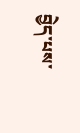བྱེད་པས་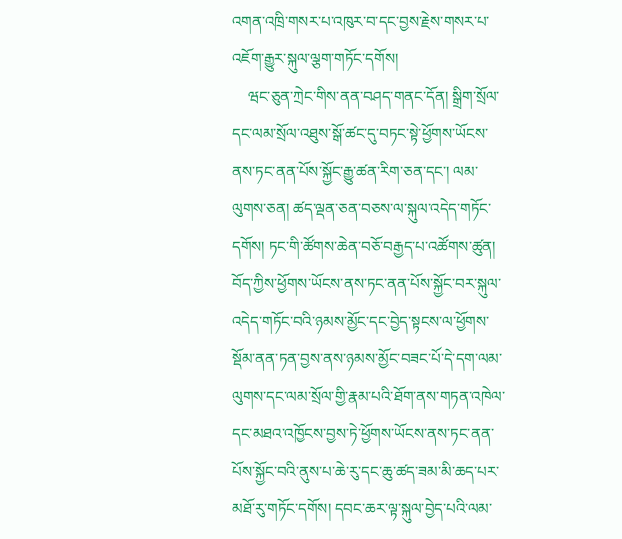འགན་འཁྲི་གསར་པ་འཁུར་བ་དང་བྱས་རྗེས་གསར་པ་འཇོག་རྒྱུར་སྐུལ་ལྕག་གཏོང་དགོས།
    ཝང་ཅུན་ཀྲེང་གིས་ནན་བཤད་གནང་དོན། སྒྲིག་སྲོལ་དང་ལམ་སྲོལ་འཐུས་སྒོ་ཚང་དུ་བཏང་སྟེ་ཕྱོགས་ཡོངས་ནས་ཏང་ནན་པོས་སྐྱོང་རྒྱུ་ཚན་རིག་ཅན་དང་། ལམ་ལུགས་ཅན། ཚད་ལྡན་ཅན་བཅས་ལ་སྐུལ་འདེད་གཏོང་དགོས། ཏང་གི་ཚོགས་ཆེན་བཅོ་བརྒྱད་པ་འཚོགས་ཚུན། བོད་ཀྱིས་ཕྱོགས་ཡོངས་ནས་ཏང་ནན་པོས་སྐྱོང་བར་སྐུལ་འདེད་གཏོང་བའི་ཉམས་མྱོང་དང་བྱེད་སྟངས་ལ་ཕྱོགས་སྡོམ་ནན་ཏན་བྱས་ནས་ཉམས་མྱོང་བཟང་པོ་དེ་དག་ལམ་ལུགས་དང་ལམ་སྲོལ་གྱི་རྣམ་པའི་ཐོག་ནས་གཏན་འཁེལ་དང་མཐའ་འཁྱོངས་བྱས་ཏེ་ཕྱོགས་ཡོངས་ནས་ཏང་ནན་པོས་སྐྱོང་བའི་ནུས་པ་ཆེ་རུ་དང་ཆུ་ཚད་ཟམ་མི་ཆད་པར་མཐོ་རུ་གཏོང་དགོས། དབང་ཆར་ལྟ་སྐུལ་བྱེད་པའི་ལམ་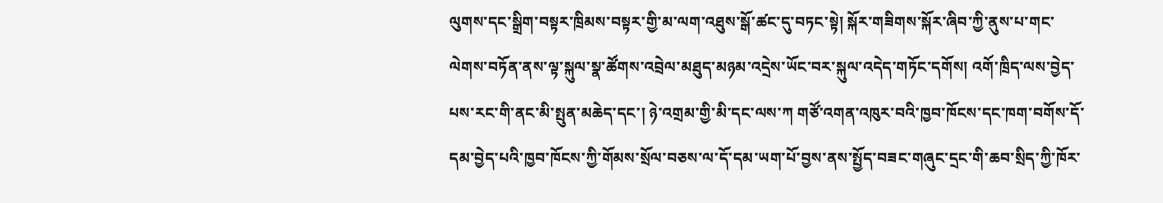ལུགས་དང་སྒྲིག་བསྟར་ཁྲིམས་བསྟར་གྱི་མ་ལག་འཐུས་སྒོ་ཚང་དུ་བཏང་སྟེ། སྐོར་གཟིགས་སྐོར་ཞིབ་ཀྱི་ནུས་པ་གང་ལེགས་བཏོན་ནས་ལྟ་སྐུལ་སྣ་ཚོགས་འབྲེལ་མཐུད་མཉམ་འདྲེས་ཡོང་བར་སྐུལ་འདེད་གཏོང་དགོས། འགོ་ཁྲིད་ལས་བྱེད་པས་རང་གི་ནང་མི་སྤུན་མཆེད་དང་། ཉེ་འགྲམ་གྱི་མི་དང་ལས་ཀ གཙོ་འགན་འཁུར་བའི་ཁྱབ་ཁོངས་དང་ཁག་བགོས་དོ་དམ་བྱེད་པའི་ཁྱབ་ཁོངས་ཀྱི་གོམས་སྲོལ་བཅས་ལ་དོ་དམ་ཡག་པོ་བྱས་ནས་སྤྱོད་བཟང་གཞུང་དྲང་གི་ཆབ་སྲིད་ཀྱི་ཁོར་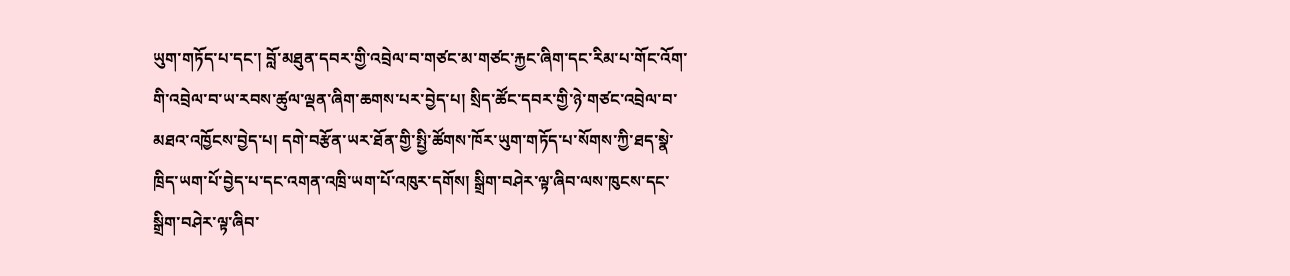ཡུག་གཏོད་པ་དང་། བློ་མཐུན་དབར་གྱི་འབྲེལ་བ་གཙང་མ་གཙང་རྐྱང་ཞིག་དང་རིམ་པ་གོང་འོག་གི་འབྲེལ་བ་ཡ་རབས་ཚུལ་ལྡན་ཞིག་ཆགས་པར་བྱེད་པ། སྲིད་ཚོང་དབར་གྱི་ཉེ་གཙང་འབྲེལ་བ་མཐའ་འཁྱོངས་བྱེད་པ། དགེ་བརྩོན་ཡར་ཐོན་གྱི་སྤྱི་ཚོགས་ཁོར་ཡུག་གཏོད་པ་སོགས་ཀྱི་ཐད་སྣེ་ཁྲིད་ཡག་པོ་བྱེད་པ་དང་འགན་འཁྲི་ཡག་པོ་འཁུར་དགོས། སྒྲིག་བཤེར་ལྟ་ཞིབ་ལས་ཁུངས་དང་སྒྲིག་བཤེར་ལྟ་ཞིབ་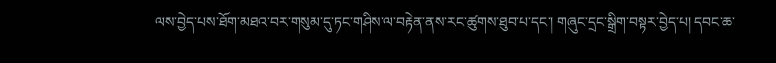ལས་བྱེད་པས་ཐོག་མཐའ་བར་གསུམ་དུ་ཏང་གཤིས་ལ་བརྟེན་ནས་རང་ཚུགས་ཐུབ་པ་དང་། གཞུང་དྲང་སྒྲིག་བསྟར་བྱེད་པ། དབང་ཆ་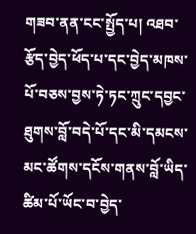གཟབ་ནན་ངང་སྤྱོད་པ། འཐབ་རྩོད་བྱེད་ཕོད་པ་དང་བྱེད་མཁས་པོ་བཅས་བྱས་ཏེ་ཏང་ཀྲུང་དབྱང་ཐུགས་བློ་བདེ་པོ་དང་མི་དམངས་མང་ཚོགས་དངོས་གནས་བློ་ཡིད་ཚིམ་པོ་ཡོང་བ་བྱེད་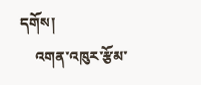དགོས།
    འགན་འཁུར་རྩོམ་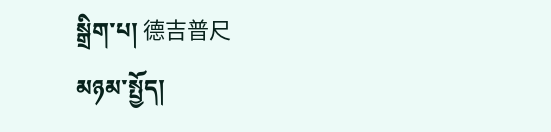སྒྲིག་པ། 德吉普尺
མཉམ་སྤྱོད།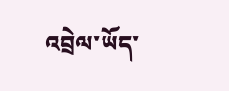འབྲེལ་ཡོད་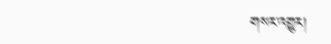གསར་འགྱུར།